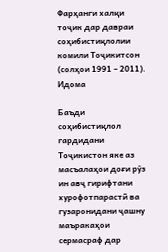Фарҳанги халқи тоҷик дар давраи соҳибистиқлолии комили Тоҷикитсон (солҳои 1991 – 2011). Идома

Баъди соҳибистиқлол гардидани Тоҷикистон яке аз масъалаҳои доғи рўз ин авҷ гирифтани хурофотпарастӣ ва гузаронидани ҷашну маъракаҳои сермасраф дар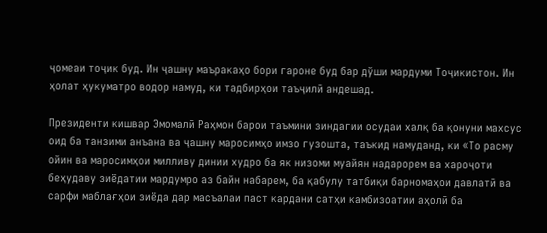ҷомеаи тоҷик буд. Ин ҷашну маъракаҳо бори гароне буд бар дўши мардуми Тоҷикистон. Ин ҳолат ҳукуматро водор намуд, ки тадбирҳои таъҷилӣ андешад.

Президенти кишвар Эмомалӣ Раҳмон барои таъмини зиндагии осудаи халқ ба қонуни махсус оид ба танзими анъана ва ҷашну маросимҳо имзо гузошта, таъкид намуданд, ки «То расму ойин ва маросимҳои милливу динии худро ба як низоми муайян надарорем ва хароҷоти беҳудаву зиёдатии мардумро аз байн набарем, ба қабулу татбиқи барномаҳои давлатӣ ва сарфи маблағҳои зиёда дар масъалаи паст кардани сатҳи камбизоатии аҳолӣ ба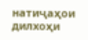натиҷаҳои дилхоҳи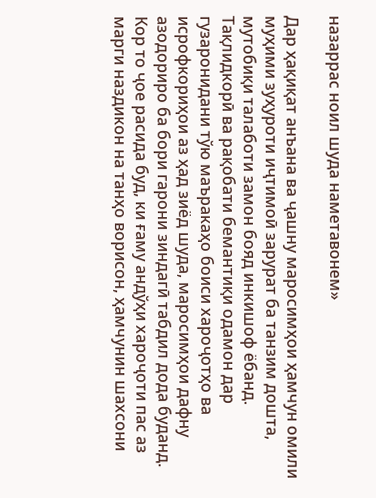назаррас ноил шуда наметавонем»

Дар ҳақиқат анъана ва ҷашну маросимҳои ҳамчун омили муҳими зуҳуроти иҷтимоӣ зарурат ба танзим дошта, мутобиқи талаботи замон бояд инкишоф ёбанд. Тақлидкорӣ ва рақобати бемантиқи одамон дар гузаронидани тўю маъракаҳо боиси хароҷотҳо ва исрофкориҳои аз ҳад зиёд шуда, маросимҳои дафну азодориро ба бори гарони зиндагӣ табдил дода буданд. Кор то ҷое расида буд, ки ғаму андўҳи хароҷоти пас аз марги наздикон на танҳо ворисон, ҳамчунин шахсони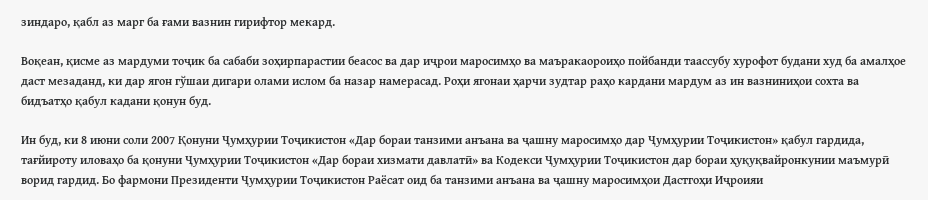зиндаро, қабл аз марг ба ғами вазнин гирифтор мекард.

Воқеан, қисме аз мардуми тоҷик ба сабаби зоҳирпарастии беасос ва дар иҷрои маросимҳо ва маъракаороиҳо пойбанди таассубу хурофот будани худ ба амалҳое даст мезаданд, ки дар ягон гўшаи дигари олами ислом ба назар намерасад. Роҳи ягонаи ҳарчи зудтар раҳо кардани мардум аз ин вазниниҳои сохта ва бидъатҳо қабул кадани қонун буд.

Ин буд, ки 8 июни соли 2007 Қонуни Ҷумҳурии Тоҷикистон «Дар бораи танзими анъана ва ҷашну маросимҳо дар Ҷумҳурии Тоҷикистон» қабул гардида, тағйироту иловаҳо ба қонуни Ҷумҳурии Тоҷикистон «Дар бораи хизмати давлатӣ» ва Кодекси Ҷумҳурии Тоҷикистон дар бораи ҳуқуқвайронкунии маъмурӣ ворид гардид. Бо фармони Президенти Ҷумҳурии Тоҷикистон Раёсат оид ба танзими анъана ва ҷашну маросимҳои Дастгоҳи Иҷроияи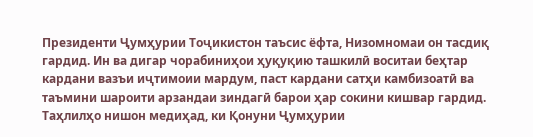Президенти Ҷумҳурии Тоҷикистон таъсис ёфта, Низомномаи он тасдиқ гардид. Ин ва дигар чорабиниҳои ҳуқуқию ташкилӣ воситаи беҳтар кардани вазъи иҷтимоии мардум, паст кардани сатҳи камбизоатӣ ва таъмини шароити арзандаи зиндагӣ барои ҳар сокини кишвар гардид. Таҳлилҳо нишон медиҳад, ки Қонуни Ҷумҳурии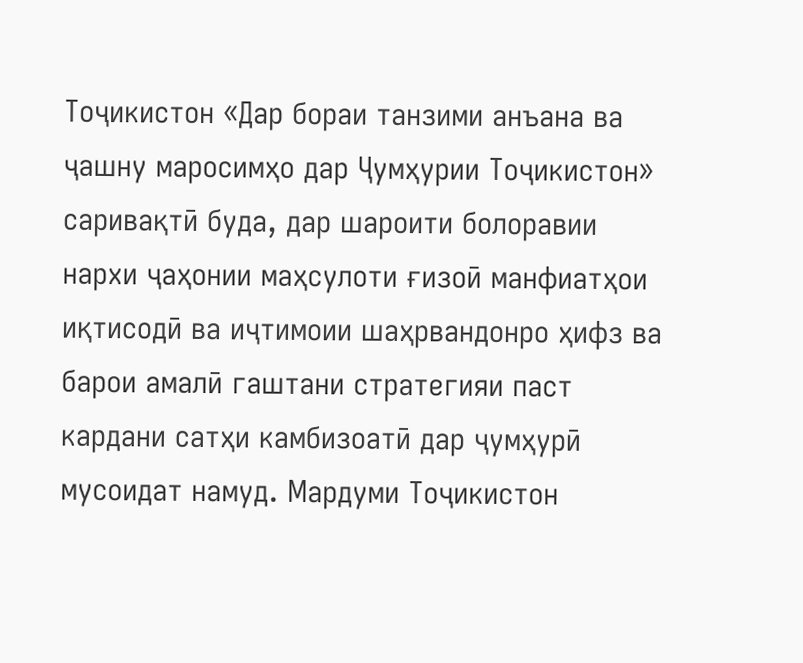Тоҷикистон «Дар бораи танзими анъана ва ҷашну маросимҳо дар Ҷумҳурии Тоҷикистон» саривақтӣ буда, дар шароити болоравии нархи ҷаҳонии маҳсулоти ғизоӣ манфиатҳои иқтисодӣ ва иҷтимоии шаҳрвандонро ҳифз ва барои амалӣ гаштани стратегияи паст кардани сатҳи камбизоатӣ дар ҷумҳурӣ мусоидат намуд. Мардуми Тоҷикистон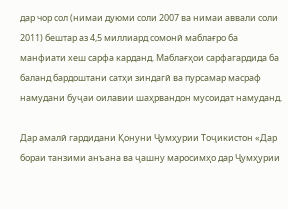дар чор сол (нимаи дуюми соли 2007 ва нимаи аввали соли 2011) бештар аз 4,5 миллиард сомонӣ маблағро ба манфиати хеш сарфа карданд. Маблағҳои сарфагардида ба баланд бардоштани сатҳи зиндагӣ ва пурсамар масраф намудани буҷаи оилавии шаҳрвандон мусоидат намуданд.

Дар амалӣ гардидани Қонуни Ҷумҳурии Тоҷикистон «Дар бораи танзими анъана ва ҷашну маросимҳо дар Ҷумҳурии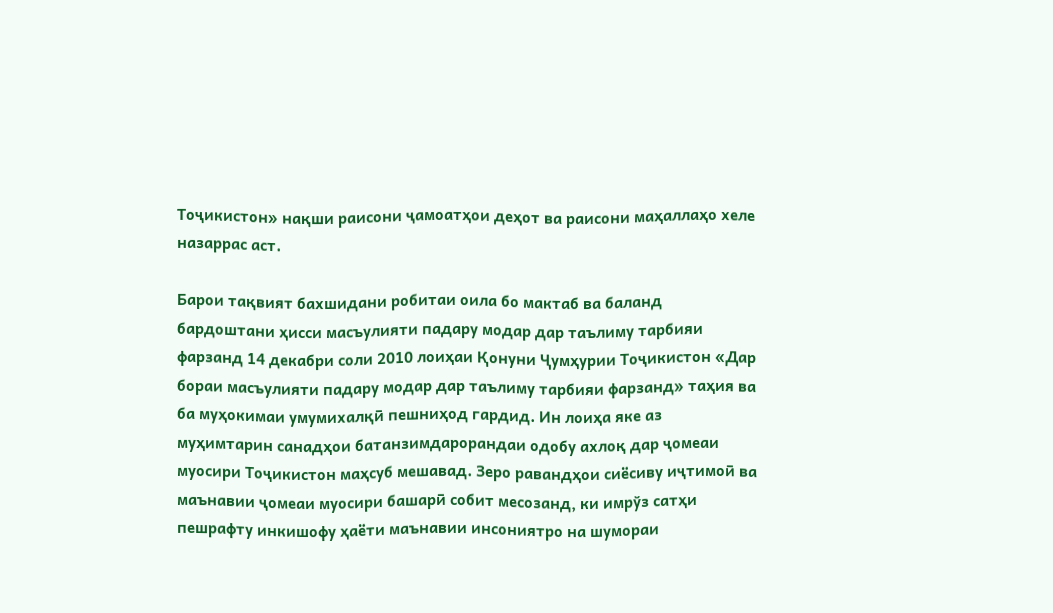Тоҷикистон» нақши раисони ҷамоатҳои деҳот ва раисони маҳаллаҳо хеле назаррас аст.

Барои тақвият бахшидани робитаи оила бо мактаб ва баланд бардоштани ҳисси масъулияти падару модар дар таълиму тарбияи фарзанд 14 декабри соли 2010 лоиҳаи Қонуни Ҷумҳурии Тоҷикистон «Дар бораи масъулияти падару модар дар таълиму тарбияи фарзанд» таҳия ва ба муҳокимаи умумихалқӣ пешниҳод гардид. Ин лоиҳа яке аз муҳимтарин санадҳои батанзимдарорандаи одобу ахлоқ дар ҷомеаи муосири Тоҷикистон маҳсуб мешавад. Зеро равандҳои сиёсиву иҷтимоӣ ва маънавии ҷомеаи муосири башарӣ собит месозанд, ки имрўз сатҳи пешрафту инкишофу ҳаёти маънавии инсониятро на шумораи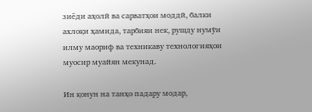зиёди аҳолӣ ва сарватҳои моддӣ, балки ахлоқи ҳамида, тарбияи нек, рушду нумўи илму маориф ва техникаву технологияҳои муосир муайян мекунад.

Ин қонун на танҳо падару модар,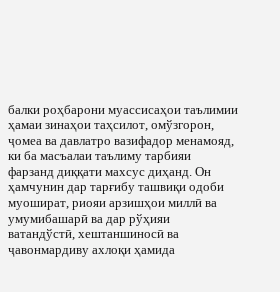балки роҳбарони муассисаҳои таълимии ҳамаи зинаҳои таҳсилот, омўзгорон, ҷомеа ва давлатро вазифадор менамояд, ки ба масъалаи таълиму тарбияи фарзанд диққати махсус диҳанд. Он ҳамчунин дар тарғибу ташвиқи одоби муошират, риояи арзишҳои миллӣ ва умумибашарӣ ва дар рўҳияи ватандўстӣ, хештаншиносӣ ва ҷавонмардиву ахлоқи ҳамида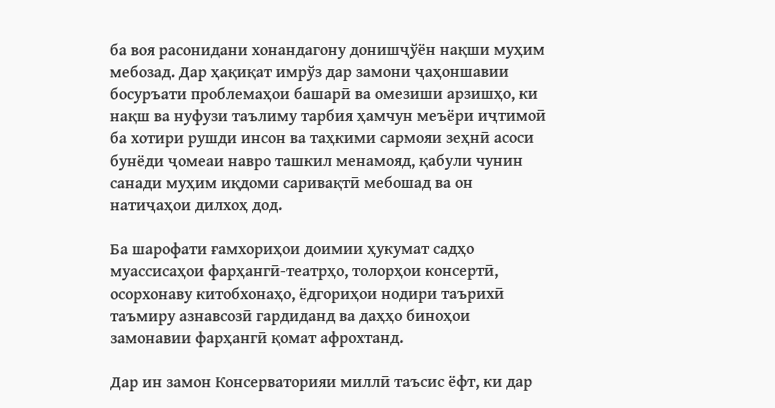ба воя расонидани хонандагону донишҷўён нақши муҳим мебозад. Дар ҳақиқат имрўз дар замони ҷаҳоншавии босуръати проблемаҳои башарӣ ва омезиши арзишҳо, ки нақш ва нуфузи таълиму тарбия ҳамчун меъёри иҷтимоӣ ба хотири рушди инсон ва таҳкими сармояи зеҳнӣ асоси бунёди ҷомеаи навро ташкил менамояд, қабули чунин санади муҳим иқдоми саривақтӣ мебошад ва он натиҷаҳои дилхоҳ дод.

Ба шарофати ғамхориҳои доимии ҳукумат садҳо муассисаҳои фарҳангӣ-театрҳо, толорҳои консертӣ, осорхонаву китобхонаҳо, ёдгориҳои нодири таърихӣ таъмиру азнавсозӣ гардиданд ва даҳҳо биноҳои замонавии фарҳангӣ қомат афрохтанд.

Дар ин замон Консерваторияи миллӣ таъсис ёфт, ки дар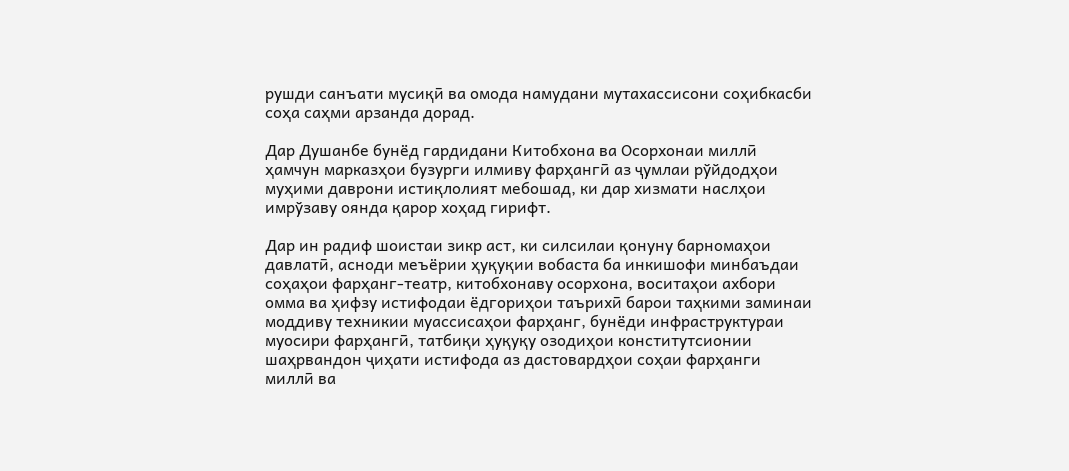рушди санъати мусиқӣ ва омода намудани мутахассисони соҳибкасби соҳа саҳми арзанда дорад.

Дар Душанбе бунёд гардидани Китобхона ва Осорхонаи миллӣ ҳамчун марказҳои бузурги илмиву фарҳангӣ аз ҷумлаи рўйдодҳои муҳими даврони истиқлолият мебошад, ки дар хизмати наслҳои имрўзаву оянда қарор хоҳад гирифт.

Дар ин радиф шоистаи зикр аст, ки силсилаи қонуну барномаҳои давлатӣ, асноди меъёрии ҳуқуқии вобаста ба инкишофи минбаъдаи соҳаҳои фарҳанг-театр, китобхонаву осорхона, воситаҳои ахбори омма ва ҳифзу истифодаи ёдгориҳои таърихӣ барои таҳкими заминаи моддиву техникии муассисаҳои фарҳанг, бунёди инфраструктураи муосири фарҳангӣ, татбиқи ҳуқуқу озодиҳои конститутсионии шаҳрвандон ҷиҳати истифода аз дастовардҳои соҳаи фарҳанги миллӣ ва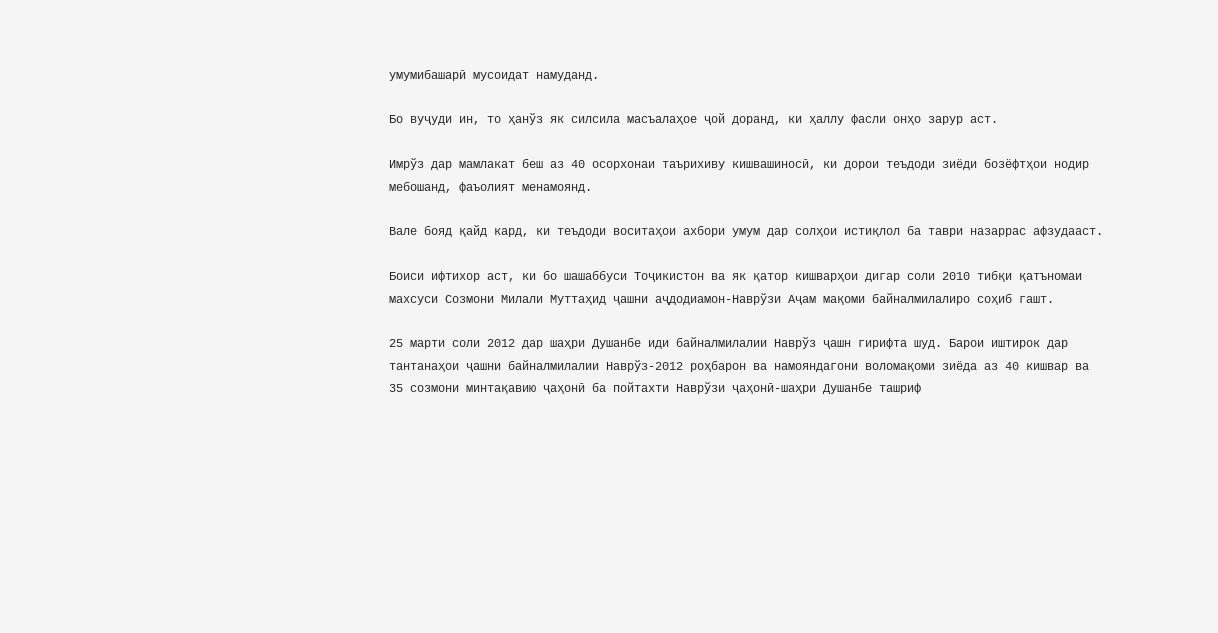умумибашарӣ мусоидат намуданд.

Бо вуҷуди ин, то ҳанўз як силсила масъалаҳое ҷой доранд, ки ҳаллу фасли онҳо зарур аст.

Имрўз дар мамлакат беш аз 40 осорхонаи таърихиву кишвашиносӣ, ки дорои теъдоди зиёди бозёфтҳои нодир мебошанд, фаъолият менамоянд.

Вале бояд қайд кард, ки теъдоди воситаҳои ахбори умум дар солҳои истиқлол ба таври назаррас афзудааст.

Боиси ифтихор аст, ки бо шашаббуси Тоҷикистон ва як қатор кишварҳои дигар соли 2010 тибқи қатъномаи махсуси Созмони Милали Муттаҳид ҷашни аҷдодиамон-Наврўзи Аҷам мақоми байналмилалиро соҳиб гашт.

25 марти соли 2012 дар шаҳри Душанбе иди байналмилалии Наврўз ҷашн гирифта шуд. Барои иштирок дар тантанаҳои ҷашни байналмилалии Наврўз-2012 роҳбарон ва намояндагони воломақоми зиёда аз 40 кишвар ва 35 созмони минтақавию ҷаҳонӣ ба пойтахти Наврўзи ҷаҳонӣ-шаҳри Душанбе ташриф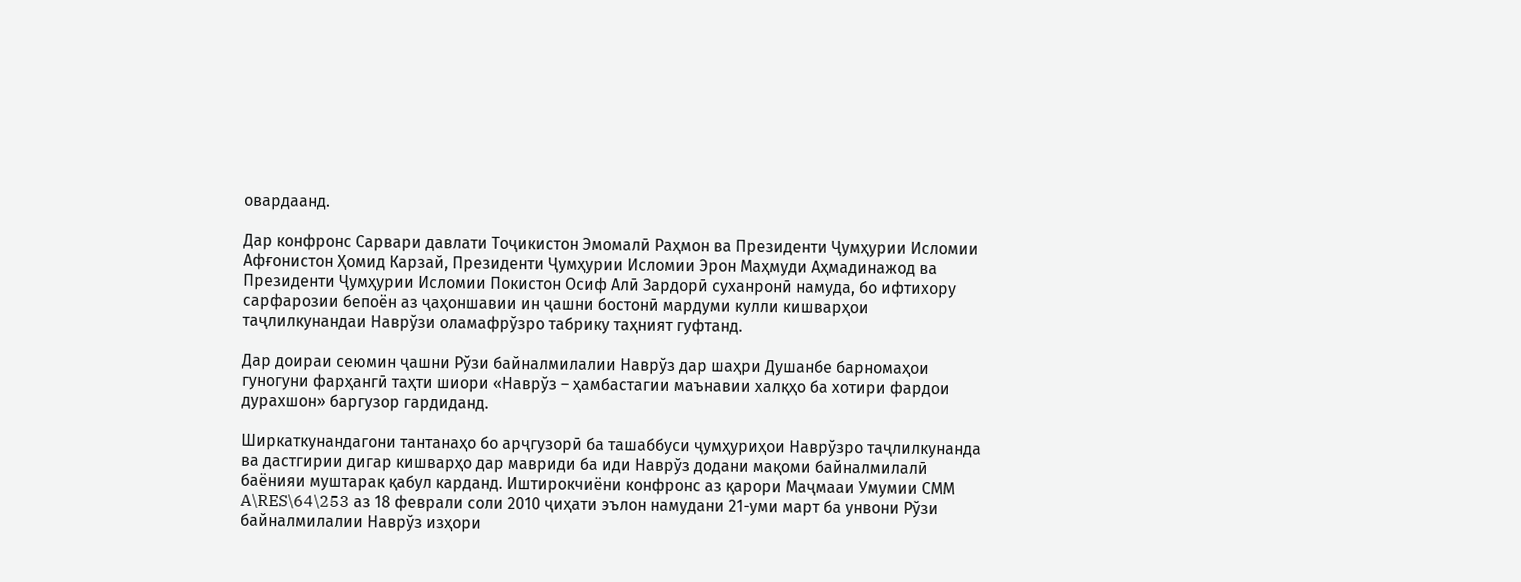овардаанд.

Дар конфронс Сарвари давлати Тоҷикистон Эмомалӣ Раҳмон ва Президенти Ҷумҳурии Исломии Афғонистон Ҳомид Карзай, Президенти Ҷумҳурии Исломии Эрон Маҳмуди Аҳмадинажод ва Президенти Ҷумҳурии Исломии Покистон Осиф Алӣ Зардорӣ суханронӣ намуда, бо ифтихору сарфарозии бепоён аз ҷаҳоншавии ин ҷашни бостонӣ мардуми кулли кишварҳои таҷлилкунандаи Наврўзи оламафрўзро табрику таҳният гуфтанд.

Дар доираи сеюмин ҷашни Рўзи байналмилалии Наврўз дар шаҳри Душанбе барномаҳои гуногуни фарҳангӣ таҳти шиори «Наврўз – ҳамбастагии маънавии халқҳо ба хотири фардои дурахшон» баргузор гардиданд.

Ширкаткунандагони тантанаҳо бо арҷгузорӣ ба ташаббуси ҷумҳуриҳои Наврўзро таҷлилкунанда ва дастгирии дигар кишварҳо дар мавриди ба иди Наврўз додани мақоми байналмилалӣ баёнияи муштарак қабул карданд. Иштирокчиёни конфронс аз қарори Маҷмааи Умумии СММ A\RES\64\253 аз 18 феврали соли 2010 ҷиҳати эълон намудани 21-уми март ба унвони Рўзи байналмилалии Наврўз изҳори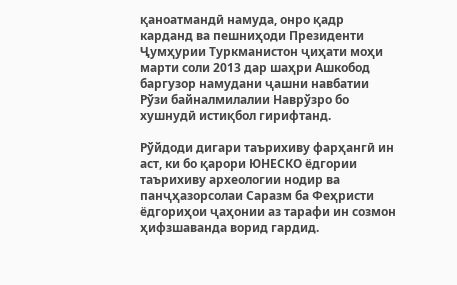қаноатмандӣ намуда, онро қадр карданд ва пешниҳоди Президенти Ҷумҳурии Туркманистон ҷиҳати моҳи марти соли 2013 дар шаҳри Ашкобод баргузор намудани ҷашни навбатии Рўзи байналмилалии Наврўзро бо хушнудӣ истиқбол гирифтанд.

Рўйдоди дигари таърихиву фарҳангӣ ин аст, ки бо қарори ЮНЕСКО ёдгории таърихиву археологии нодир ва панҷҳазорсолаи Саразм ба Феҳристи ёдгориҳои ҷаҳонии аз тарафи ин созмон ҳифзшаванда ворид гардид.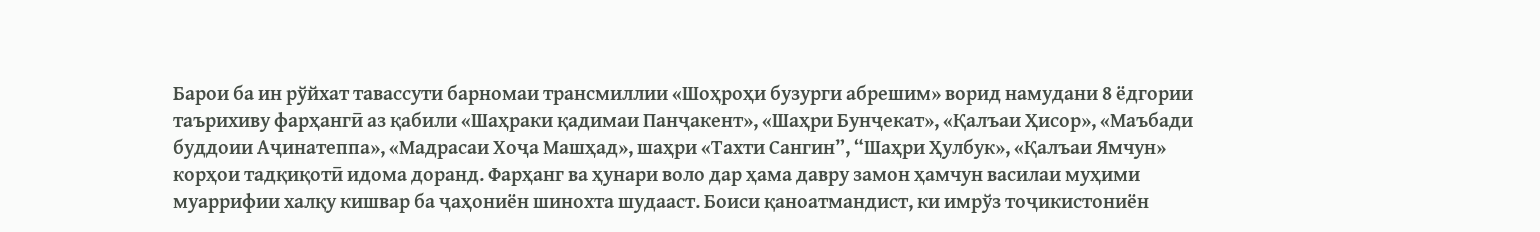Барои ба ин рўйхат тавассути барномаи трансмиллии «Шоҳроҳи бузурги абрешим» ворид намудани 8 ёдгории таърихиву фарҳангӣ аз қабили «Шаҳраки қадимаи Панҷакент», «Шаҳри Бунҷекат», «Қалъаи Ҳисор», «Маъбади буддоии Аҷинатеппа», «Мадрасаи Хоҷа Машҳад», шаҳри «Тахти Сангин”, “Шаҳри Ҳулбук», «Қалъаи Ямчун» корҳои тадқиқотӣ идома доранд. Фарҳанг ва ҳунари воло дар ҳама давру замон ҳамчун василаи муҳими муаррифии халқу кишвар ба ҷаҳониён шинохта шудааст. Боиси қаноатмандист, ки имрўз тоҷикистониён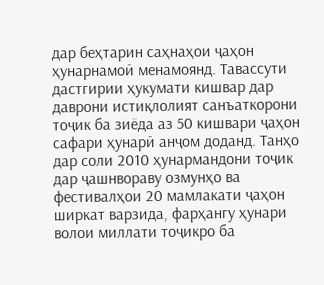дар беҳтарин саҳнаҳои ҷаҳон ҳунарнамоӣ менамоянд. Тавассути дастгирии ҳукумати кишвар дар даврони истиқлолият санъаткорони тоҷик ба зиёда аз 50 кишвари ҷаҳон сафари ҳунарӣ анҷом доданд. Танҳо дар соли 2010 ҳунармандони тоҷик дар ҷашнвораву озмунҳо ва фестивалҳои 20 мамлакати ҷаҳон ширкат варзида, фарҳангу ҳунари волои миллати тоҷикро ба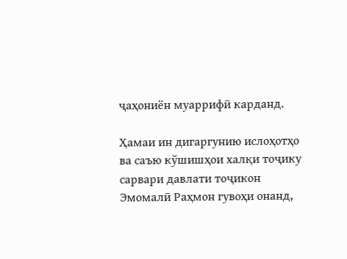ҷаҳониён муаррифӣ карданд.

Ҳамаи ин дигаргунию ислоҳотҳо ва саъю кўшишҳои халқи тоҷику сарвари давлати тоҷикон Эмомалӣ Раҳмон гувоҳи онанд,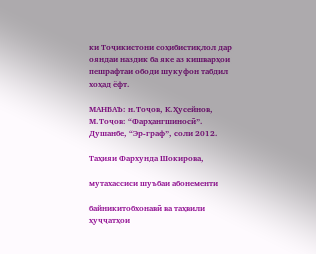ки Тоҷикистони соҳибистиқлол дар ояндаи наздик ба яке аз кишварҳои пешрафтаи ободи шукуфон табдил хоҳад ёфт.

МАНБАЪ: н.Тоҷов, К.Ҳусейнов, М.Тоҷов: “Фарҳангшиносӣ”. Душанбе, “Эр-граф”, соли 2012.

Таҳияи Фархунда Шокирова,

мутахассиси шуъбаи абонементи

байникитобхонавӣ ва таҳвили ҳуҷҷатҳои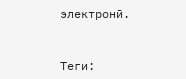электронӣ.



Теги: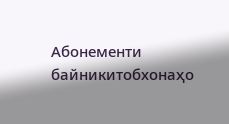Абонементи байникитобхонаҳо